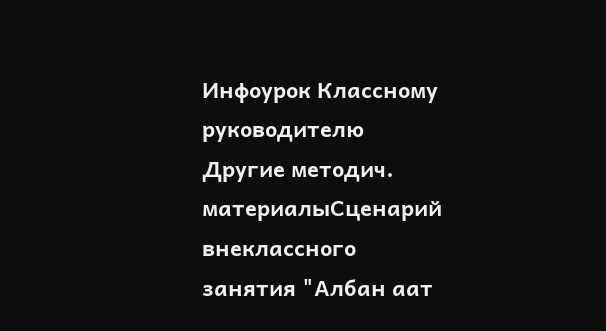Инфоурок Классному руководителю Другие методич. материалыСценарий внеклассного занятия "Албан аат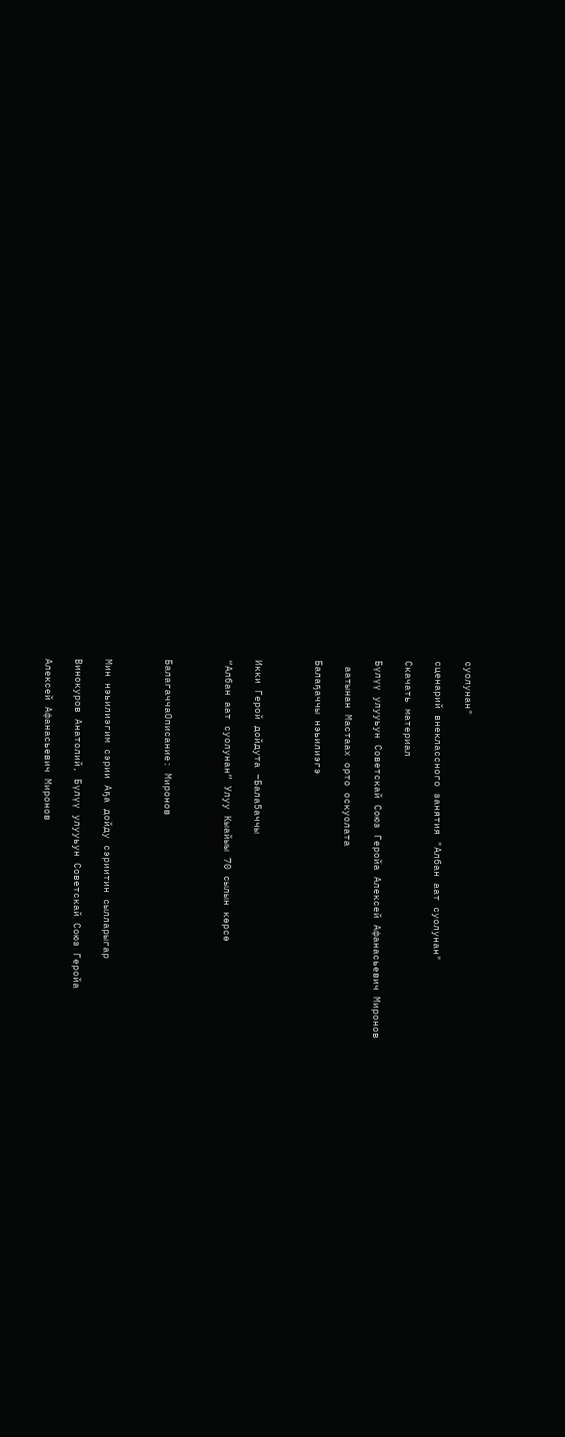суолунан"

сценарий внеклассного занятия "Албан аат суолунан"

Скачать материал

Бүлүү улууьун Советскай Союз Геройа Алексей Афанасьевич Миронов

 аатынан Мастаах орто оскуолата

Балаҕаччы нэьилиэгэ



Икки Герой дойдута –Бала5аччы

“Албан аат суолунан” Улуу Кыайыы 70 сылын көрсө



БалагаччаОписание: Миронов



Мин нэьилиэгим сэрии Аҕа дойду сэриитин сылларыгар

Винокуров Анатолий, Бүлүү улууьун Советскай Союз Геройа

Алексей Афанасьевич Миронов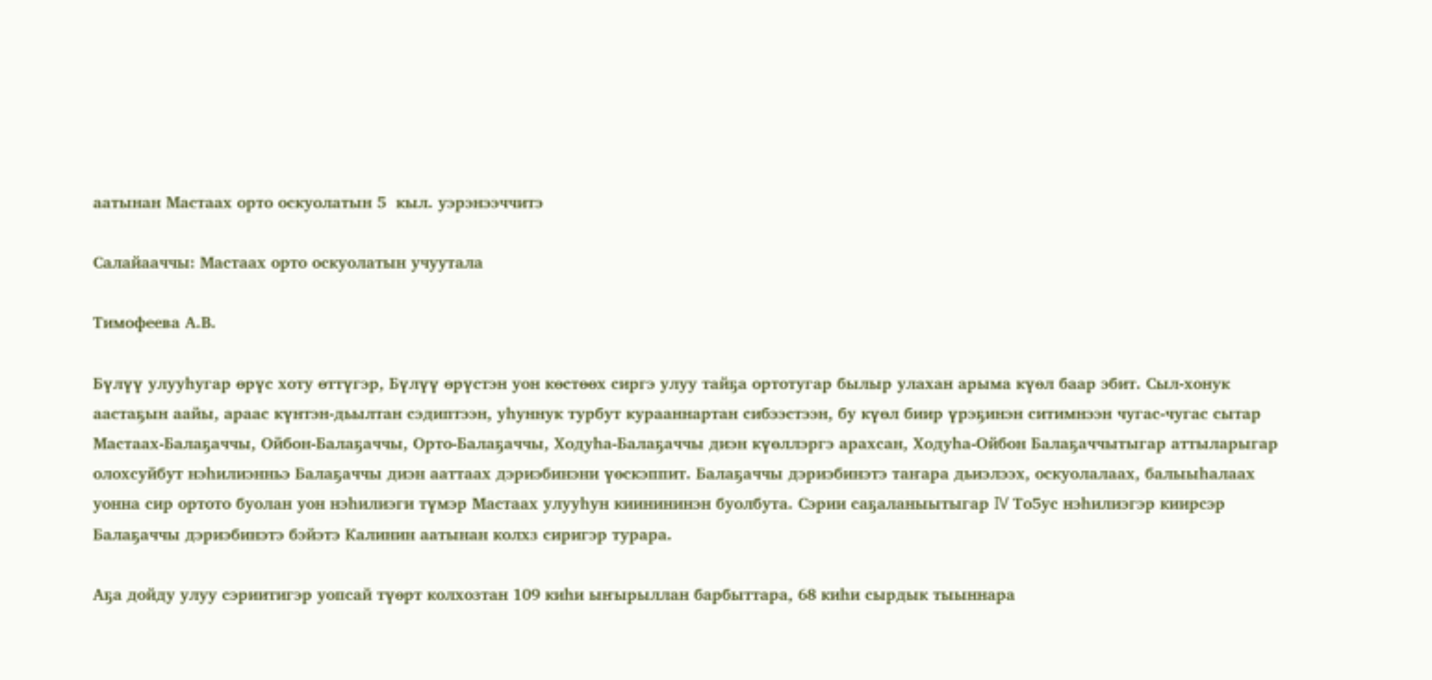аатынан Мастаах орто оскуолатын 5  кыл. уэрэнээччитэ

Салайааччы: Мастаах орто оскуолатын учуутала

Тимофеева А.В.

Бүлүү улууһугар өрүс хоту өттүгэр, Бүлүү өрүстэн уон көстөөх сиргэ улуу тайҕа ортотугар былыр улахан арыма күөл баар эбит. Сыл-хонук аастаҕын аайы, араас күнтэн-дьылтан сэдиптээн, уһуннук турбут курааннартан сибээстээн, бу күөл биир үрэҕинэн ситимнээн чугас-чугас сытар Мастаах-Балаҕаччы, Ойбон-Балаҕаччы, Орто-Балаҕаччы, Ходуһа-Балаҕаччы диэн күөллэргэ арахсан, Ходуһа-Ойбон Балаҕаччытыгар аттыларыгар олохсуйбут нэһилиэнньэ Балаҕаччы диэн ааттаах дэриэбинэни үөскэппит. Балаҕаччы дэриэбинэтэ таҥара дьиэлээх, оскуолалаах, балыыһалаах уонна сир ортото буолан уон нэһилиэги түмэр Мастаах улууһун киинининэн буолбута. Сэрии саҕаланыытыгар IV То5ус нэһилиэгэр киирсэр Балаҕаччы дэриэбинэтэ бэйэтэ Калинин аатынан колхз сиригэр турара.

Аҕа дойду улуу сэриитигэр уопсай түөрт колхозтан 109 киһи ыҥырыллан барбыттара, 68 киһи сырдык тыыннара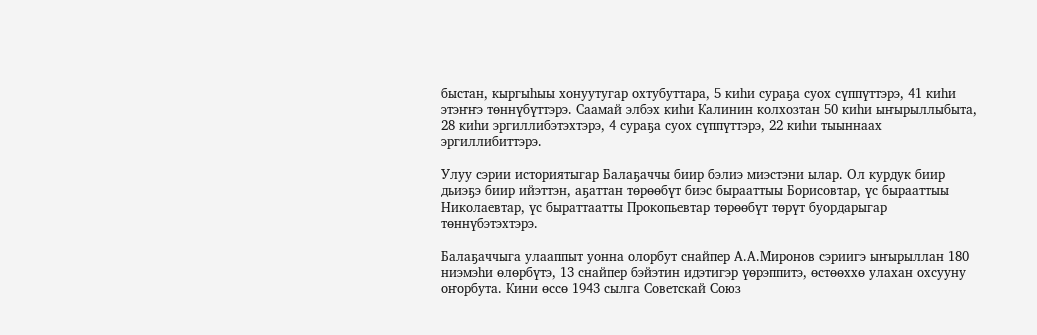быстан, кыргыһыы хонуутугар охтубуттара, 5 киһи сураҕа суох сүппүттэрэ, 41 киһи этэҥҥэ төннүбүттэрэ. Саамай элбэх киһи Калинин колхозтан 50 киһи ыҥырыллыбыта, 28 киһи эргиллибэтэхтэрэ, 4 сураҕа суох сүппүттэрэ, 22 киһи тыыннаах эргиллибиттэрэ.

Улуу сэрии историятыгар Балаҕаччы биир бэлиэ миэстэни ылар. Ол курдук биир дьиэҕэ биир ийэттэн, аҕаттан төрөөбүт биэс бырааттыы Борисовтар, үс бырааттыы Николаевтар, үс быраттаатты Прокопьевтар төрөөбүт төрүт буордарыгар төннүбэтэхтэрэ.

Балаҕаччыга улааппыт уонна олорбут снайпер А.А.Миронов сэриигэ ыҥырыллан 180 ниэмэһи өлөрбүтэ, 13 снайпер бэйэтин идэтигэр үөрэппитэ, өстөөххө улахан охсууну оҥорбута. Кини өссө 1943 сылга Советскай Союз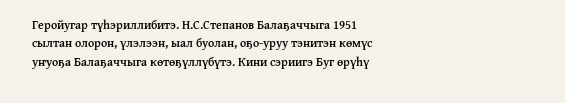Геройугар түһэриллибитэ. Н.С.Степанов Балаҕаччыга 1951 сылтан олорон, үлэлээн, ыал буолан, оҕо-уруу тэнитэн көмүс уҥуоҕа Балаҕаччыга көтөҕүллүбүтэ. Кини сэриигэ Буг өрүһү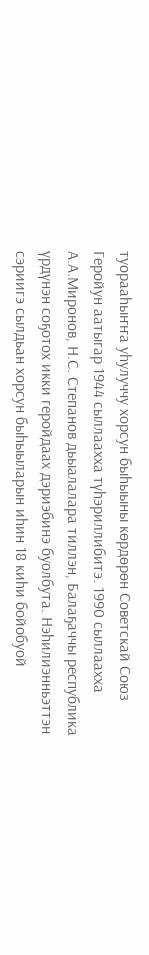туорааһыҥҥа уһулуччу хорсун быһыыны көрдөрөн Советскай Союз Геройун аатыгар 1944 сыллаахха түһэриллибитэ. 1990 сыллаахха А.А.Миронов, Н.С. Степанов дьыалалара тиллэн, Балаҕаччы республика үрдүнэн соҕотох икки геройдаах дэриэбинэ буолбута. Нэһилиэнньэттэн сэриигэ сылдьан хорсун быһыыларын иһин 18 киһи бойобуой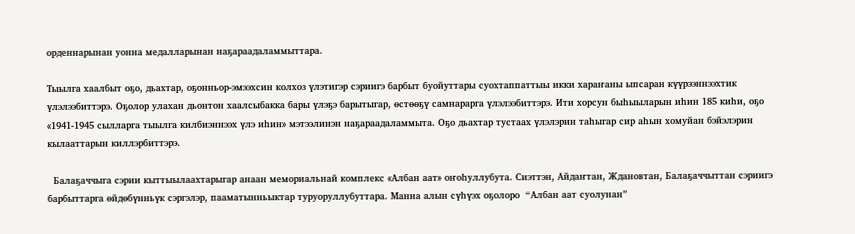орденнарынан уонна медалларынан наҕараадаламмыттара.

Тыылга хаалбыт оҕо, дьахтар, оҕонньор-эмээхсин колхоз үлэтигэр сэриигэ барбыт буойуттары суохтаппаттыы икки хараҥаны ыпсаран күүрээннээхтик үлэлээбиттэрэ. Оҕолор улахан дьонтон хаалсыбакка бары үлэҕэ барытыгар, өстөөҕү самнарарга үлэлээбиттэрэ. Ити хорсун быһыыларын иһин 185 киһи, оҕо «1941-1945 сылларга тыылга килбиэннээх үлэ иһин» мэтээлинэн наҕараадаламмыта. Оҕо дьахтар тустаах үлэлэрин таһыгар сир аһын хомуйан бэйэлэрин кылааттарын киллэрбиттэрэ.

  Балаҕаччыга сэрии кыттыылаахтарыгар анаан мемориальнай комплекс «Албан аат» оҥоһуллубута. Сиэттэн, Айдаҥтан, Ждановтан, Балаҕаччыттан сэриигэ барбыттарга өйдөбүнньүк сэргэлэр, пааматынньыктар туруоруллубуттара. Манна алын сүһүэх оҕолоро  “Албан аат суолунан”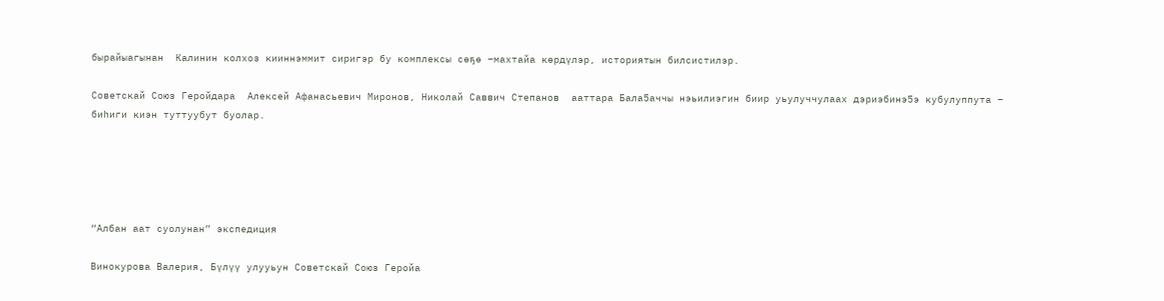бырайыагынан  Калинин колхоз кииннэммит сиригэр бу комплексы сөҕө –махтайа көрдүлэр, историятын билсистилэр.

Советскай Союз Геройдара  Алексей Афанасьевич Миронов, Николай Саввич Степанов  ааттара Бала5аччы нэьилиэгин биир уьулуччулаах дэриэбинэ5э кубулуппута – биһиги киэн туттуубут буолар.





“Албан аат суолунан” экспедиция

Винокурова Валерия, Бүлүү улууьун Советскай Союз Геройа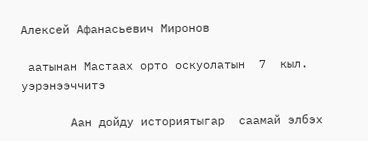Алексей Афанасьевич Миронов

 аатынан Мастаах орто оскуолатын  7  кыл. уэрэнээччитэ

       Аан дойду историятыгар  саамай элбэх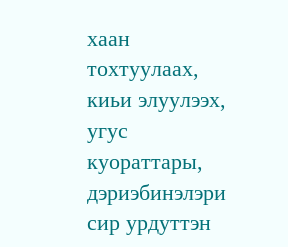хаан тохтуулаах, киьи элуулээх, угус куораттары, дэриэбинэлэри сир урдуттэн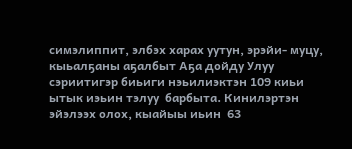симэлиппит, элбэх харах уутун, эрэйи- муцу, кыьалҕаны аҕалбыт Аҕа дойду Улуу сэриитигэр биьиги нэьилиэктэн 109 киьи ытык иэьин тэлуу  барбыта. Кинилэртэн эйэлээх олох, кыайыы иьин  63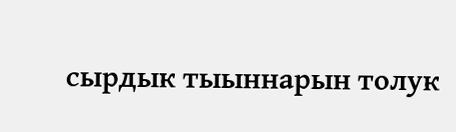сырдык тыыннарын толук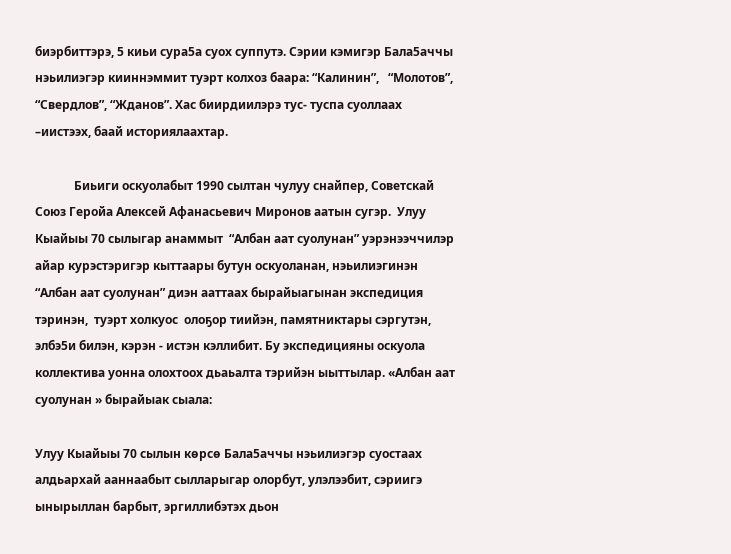биэрбиттэрэ, 5 киьи сура5а суох суппутэ. Сэрии кэмигэр Бала5аччы нэьилиэгэр кииннэммит туэрт колхоз баара: “Калинин”,   “Молотов”, “Свердлов”, “Жданов”. Хас биирдиилэрэ тус- туспа суоллаах –иистээх, баай историялаахтар.

             Биьиги оскуолабыт 1990 сылтан чулуу снайпер, Советскай Союз Геройа Алексей Афанасьевич Миронов аатын сугэр.  Улуу Кыайыы 70 сылыгар анаммыт  “Албан аат суолунан” уэрэнээччилэр айар курэстэригэр кыттаары бутун оскуоланан, нэьилиэгинэн  “Албан аат суолунан” диэн ааттаах бырайыагынан экспедиция  тэринэн,  туэрт холкуос  олоҕор тиийэн, памятниктары сэргутэн, элбэ5и билэн, кэрэн - истэн кэллибит. Бу экспедицияны оскуола коллектива уонна олохтоох дьаьалта тэрийэн ыыттылар. «Албан аат суолунан » бырайыак сыала:

Улуу Кыайыы 70 сылын көрсө Бала5аччы нэьилиэгэр суостаах алдьархай ааннаабыт сылларыгар олорбут, улэлээбит, сэриигэ ынырыллан барбыт, эргиллибэтэх дьон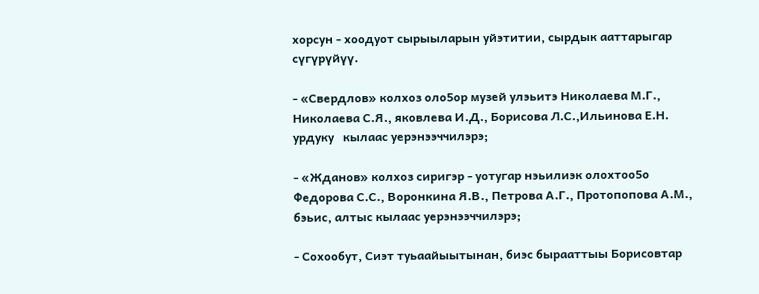хорсун - хоодуот сырыыларын уйэтитии, сырдык ааттарыгар сүгүрүйүү.

- «Свердлов» колхоз оло5ор музей улэьитэ Николаева М.Г., Николаева С.Я., яковлева И.Д., Борисова Л.С.,Ильинова Е.Н. урдуку   кылаас уерэнээччилэрэ;

- «Жданов» колхоз сиригэр - уотугар нэьилиэк олохтоо5о Федорова С.С., Воронкина Я.В., Петрова А.Г., Протопопова А.М., бэьис, алтыс кылаас уерэнээччилэрэ;

- Сохообут, Сиэт туьаайыытынан, биэс бырааттыы Борисовтар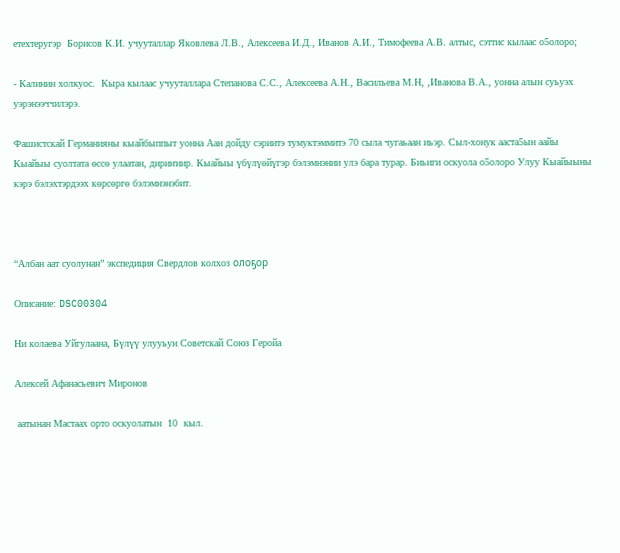етехтеругэр  Борисов К.И. учууталлар Яковлева Л.В., Алексеева И.Д., Иванов А.И., Тимофеева А.В. алтыс, сэттис кылаас о5олоро;

- Калинин холкуос.  Кыра кылаас учууталлара Степанова С.С., Алексеева А.Н., Васильева М.Н, ,Иванова В.А., уонна алын суьуэх уэрэнээччилэрэ.

Фашистскай Германияны кыайбыппыт уонна Аан дойду сэриитэ тумуктэммитэ 70 сыла чугаьаан иьэр. Сыл-хонук ааста5ын аайы Кыайыы суолтата өссө улаатан, дириҥиир. Кыайыы үбүлүөйүгэр бэлэмнэнии улэ бара турар. Биьиги оскуола о5олоро Улуу Кыайыыны кэрэ бэлэхтэрдээх көрсөргө бэлэмнэнэбит.



“Албан аат суолунан” экспедиция Свердлов колхоз олоҕор

Описание: DSC00304

Ни колаева Уйгулаана, Бүлүү улууьун Советскай Союз Геройа

Алексей Афанасьевич Миронов

 аатынан Мастаах орто оскуолатын  10  кыл.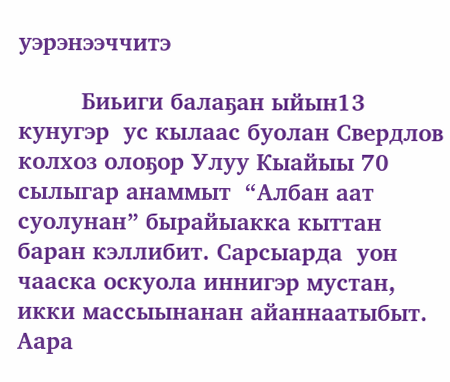уэрэнээччитэ

         Биьиги балаҕан ыйын13 кунугэр  ус кылаас буолан Свердлов колхоз олоҕор Улуу Кыайыы 70 сылыгар анаммыт  “Албан аат суолунан” бырайыакка кыттан баран кэллибит. Сарсыарда  уон чааска оскуола иннигэр мустан, икки массыынанан айаннаатыбыт. Аара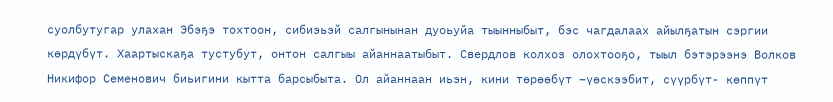суолбутугар улахан Эбэҕэ тохтоон, сибиэьэй салгынынан дуоьуйа тыынныбыт, бэс чагдалаах айылҕатын сэргии көрдүбүт. Хаартыскаҕа тустубут, онтон салгыы айаннаатыбыт. Свердлов колхоз олохтооҕо, тыыл бэтэрээнэ Волков Никифор Семенович биьигини кытта барсыбыта. Ол айаннаан иьэн, кини төрөөбүт –үөскээбит, сүүрбүт- көппүт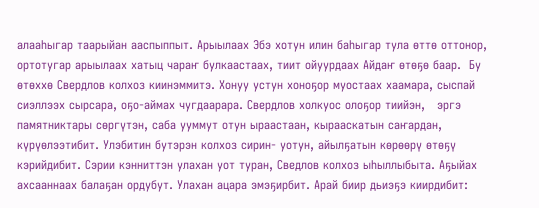алааһыгар таарыйан ааспыппыт. Арыылаах Эбэ хотун илин баһыгар тула өттө оттонор, ортотугар арыылаах хатыц чараҥ булкаастаах, тиит ойуурдаах Айдаҥ өтөҕө баар.  Бу өтөххө Свердлов колхоз киинэммитэ. Хонуу устун хоноҕор муостаах хаамара, сыспай сиэллээх сырсара, оҕо-аймах чугдаарара. Свердлов холкуос олоҕор тиийэн,   эргэ памятниктары сөргүтэн, саба ууммут отун ыраастаан, кырааскатын саҥардан, күрүөлээтибит. Улэбитин бутэрэн колхоз сирин- уотун, айылҕатын көрөөрү өтөҕү кэрийдибит. Сэрии кэнниттэн улахан уот туран, Сведлов колхоз ыһыллыбыта. Аҕыйах ахсааннаах балаҕан ордубут. Улахан ацара эмэҕирбит. Арай биир дьиэҕэ киирдибит: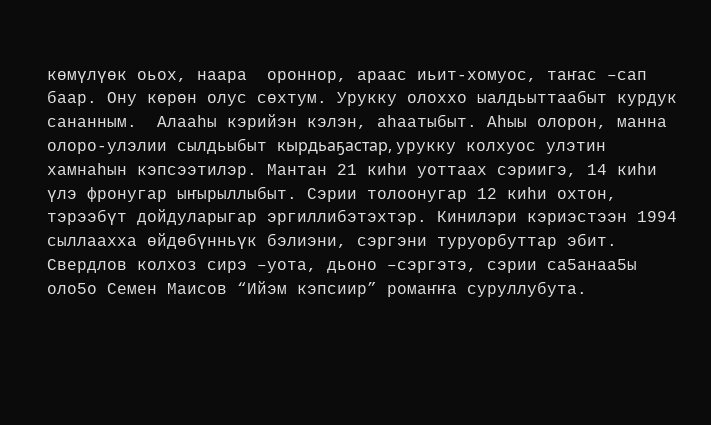көмүлүөк оьох, наара  ороннор, араас иьит-хомуос, таҥас –сап баар. Ону көрөн олус сөхтум. Урукку олоххо ыалдьыттаабыт курдук сананным.  Алааһы кэрийэн кэлэн, аһаатыбыт. Аһыы олорон, манна олоро-улэлии сылдьыбыт кырдьаҕастар, урукку колхуос улэтин хамнаһын кэпсээтилэр. Мантан 21 киһи уоттаах сэриигэ, 14 киһи үлэ фронугар ыҥырыллыбыт. Сэрии толоонугар 12 киһи охтон, тэрээбүт дойдуларыгар эргиллибэтэхтэр. Кинилэри кэриэстээн 1994 сыллаахха өйдөбүнньүк бэлиэни, сэргэни туруорбуттар эбит.  Свердлов колхоз сирэ –уота, дьоно –сэргэтэ, сэрии са5анаа5ы оло5о Семен Маисов “Ийэм кэпсиир” ромаҥҥа суруллубута.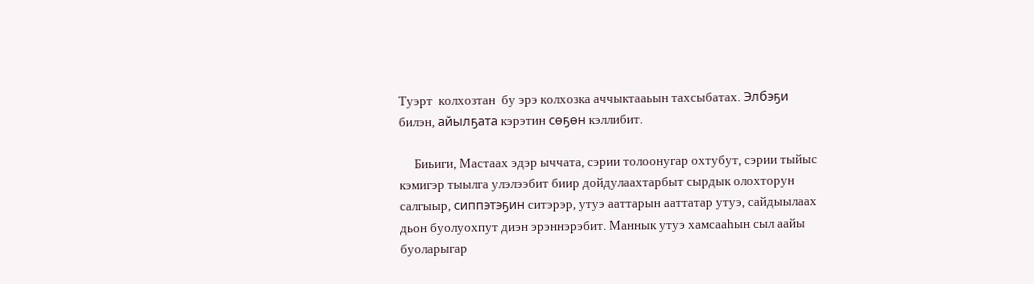Туэрт  колхозтан  бу эрэ колхозка аччыктааьын тахсыбатах. Элбэҕи билэн, айылҕата кэрэтин сөҕөн кэллибит.

     Биьиги, Мастаах эдэр ыччата, сэрии толоонугар охтубут, сэрии тыйыс кэмигэр тыылга улэлээбит биир дойдулаахтарбыт сырдык олохторун салгыыр, сиппэтэҕин ситэрэр, утуэ ааттарын ааттатар утуэ, сайдыылаах дьон буолуохпут диэн эрэннэрэбит. Маннык утуэ хамсааһын сыл аайы буоларыгар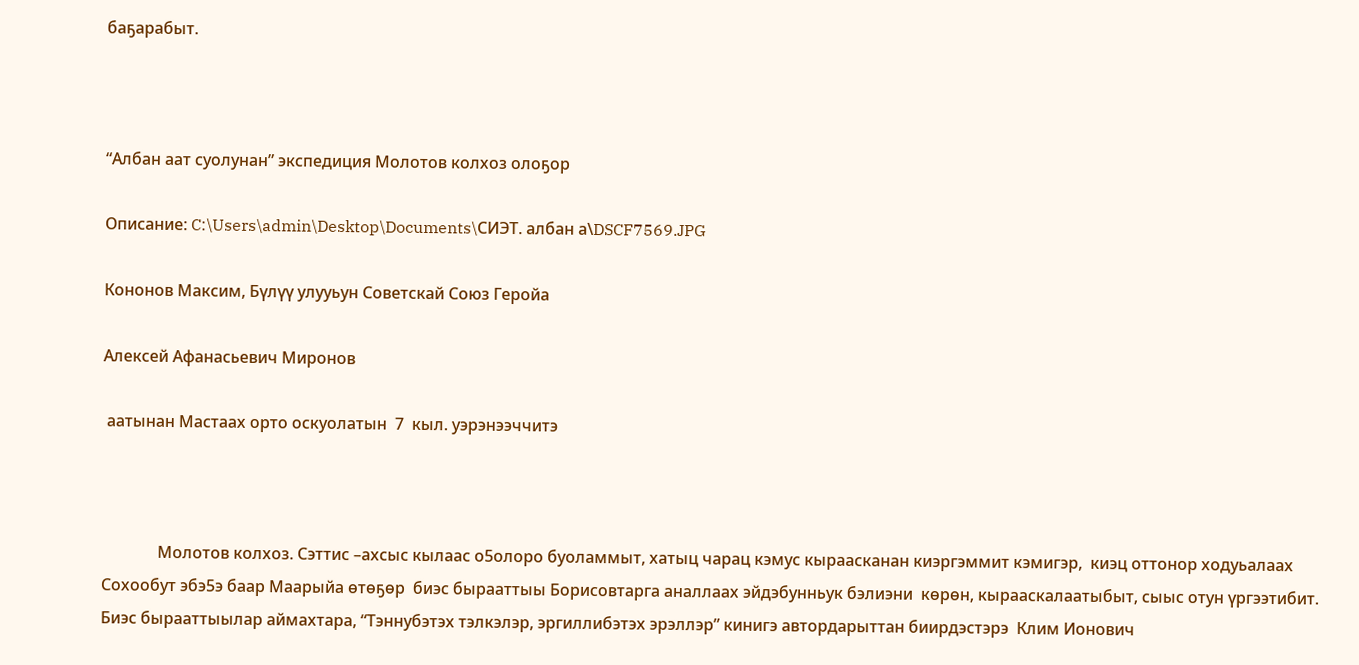баҕарабыт.



“Албан аат суолунан” экспедиция Молотов колхоз олоҕор

Описание: C:\Users\admin\Desktop\Documents\СИЭТ. албан а\DSCF7569.JPG

Кононов Максим, Бүлүү улууьун Советскай Союз Геройа

Алексей Афанасьевич Миронов

 аатынан Мастаах орто оскуолатын  7  кыл. уэрэнээччитэ



              Молотов колхоз. Сэттис –ахсыс кылаас о5олоро буоламмыт, хатыц чарац кэмус кыраасканан киэргэммит кэмигэр,  киэц оттонор ходуьалаах Сохообут эбэ5э баар Маарыйа өтөҕөр  биэс бырааттыы Борисовтарга аналлаах эйдэбунньук бэлиэни  көрөн, кырааскалаатыбыт, сыыс отун үргээтибит.  Биэс бырааттыылар аймахтара, “Тэннубэтэх тэлкэлэр, эргиллибэтэх эрэллэр” кинигэ автордарыттан биирдэстэрэ  Клим Ионович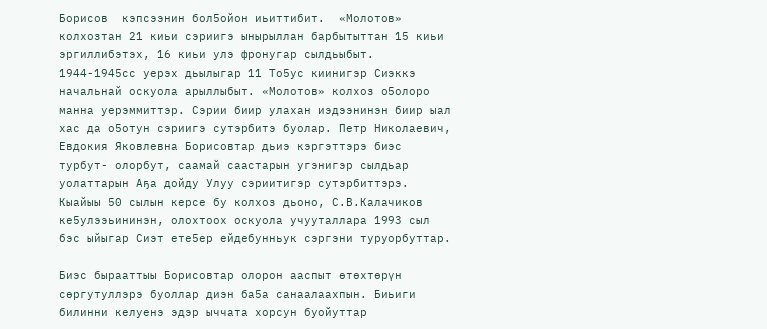Борисов  кэпсээнин бол5ойон иьиттибит.  «Молотов»  колхозтан 21 киьи сэриигэ ынырыллан барбытыттан 15 киьи эргиллибэтэх, 16 киьи улэ фронугар сылдьыбыт. 1944-1945сс уерэх дьылыгар 11 То5ус киинигэр Сиэккэ начальнай оскуола арыллыбыт. «Молотов» колхоз о5олоро манна уерэммиттэр. Сэрии биир улахан иэдээнинэн биир ыал хас да о5отун сэриигэ сутэрбитэ буолар. Петр Николаевич, Евдокия Яковлевна Борисовтар дьиэ кэргэттэрэ биэс турбут- олорбут, саамай саастарын угэнигэр сылдьар уолаттарын Аҕа дойду Улуу сэриитигэр сутэрбиттэрэ. Кыайыы 50 сылын керсе бу колхоз дьоно, С.В.Калачиков ке5улээьининэн, олохтоох оскуола учууталлара 1993 сыл бэс ыйыгар Сиэт ете5ер ейдебунньук сэргэни туруорбуттар.

Биэс бырааттыы Борисовтар олорон ааспыт өтөхтөрүн сөргутуллэрэ буоллар диэн ба5а санаалаахпын. Биьиги билинни келуенэ эдэр ыччата хорсун буойуттар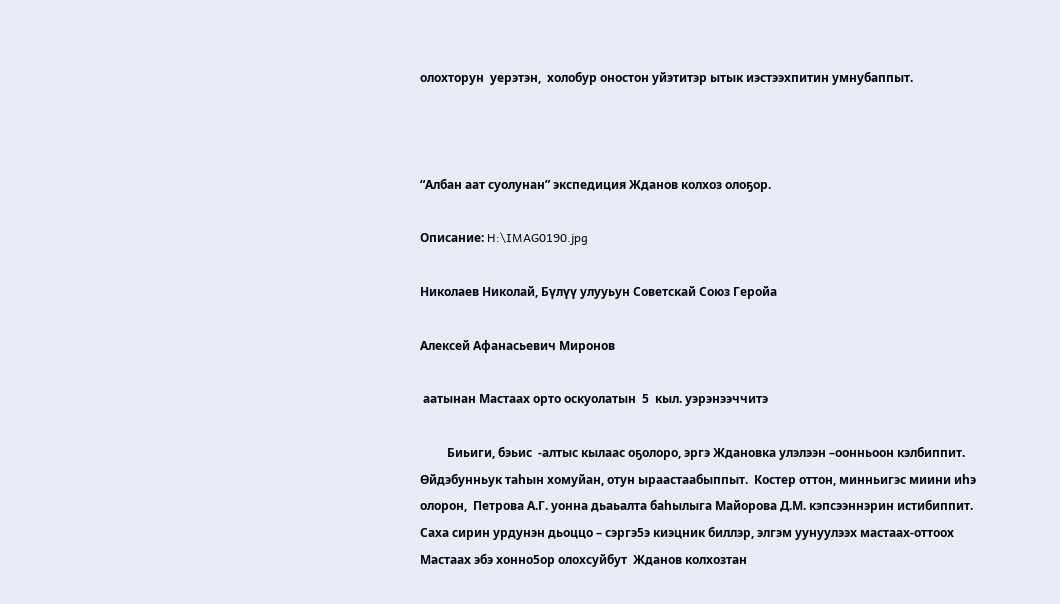олохторун  уерэтэн,  холобур оностон уйэтитэр ытык иэстээхпитин умнубаппыт.



“Албан аат суолунан” экспедиция Жданов колхоз олоҕор.

Описание: H:\IMAG0190.jpg

Николаев Николай, Бүлүү улууьун Советскай Союз Геройа

Алексей Афанасьевич Миронов

 аатынан Мастаах орто оскуолатын  5  кыл. уэрэнээччитэ

         Биьиги, бэьис  -алтыс кылаас оҕолоро, эргэ Ждановка улэлээн –оонньоон кэлбиппит. Өйдэбунньук таһын хомуйан, отун ыраастаабыппыт.  Костер оттон, минньигэс миини иһэ олорон,  Петрова А.Г. уонна дьаьалта баһылыга Майорова Д.М. кэпсээннэрин истибиппит.  Саха сирин урдунэн дьоццо – сэргэ5э киэцник биллэр, элгэм уунуулээх мастаах-оттоох Мастаах эбэ хонно5ор олохсуйбут  Жданов колхозтан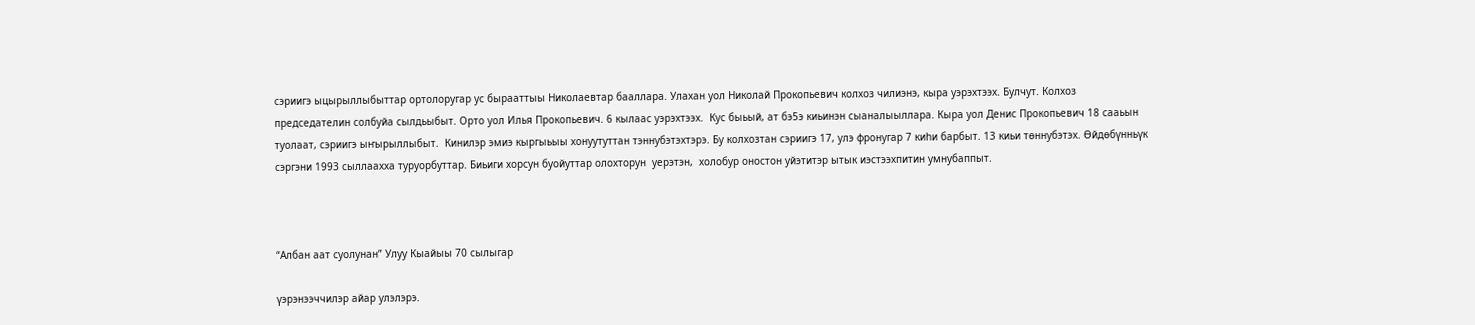сэриигэ ыцырыллыбыттар ортолоругар ус бырааттыы Николаевтар бааллара. Улахан уол Николай Прокопьевич колхоз чилиэнэ, кыра уэрэхтээх. Булчут. Колхоз председателин солбуйа сылдьыбыт. Орто уол Илья Прокопьевич. 6 кылаас уэрэхтээх.  Кус быьый, ат бэ5э киьинэн сыаналыыллара. Кыра уол Денис Прокопьевич 18 сааьын туолаат, сэриигэ ыҥырыллыбыт.  Кинилэр эмиэ кыргыьыы хонуутуттан тэннубэтэхтэрэ. Бу колхозтан сэриигэ 17, улэ фронугар 7 киһи барбыт. 13 киьи төннубэтэх. Өйдөбүнньүк сэргэни 1993 сыллаахха туруорбуттар. Биьиги хорсун буойуттар олохторун  уерэтэн,  холобур оностон уйэтитэр ытык иэстээхпитин умнубаппыт.



“Албан аат суолунан” Улуу Кыайыы 70 сылыгар

үэрэнээччилэр айар улэлэрэ.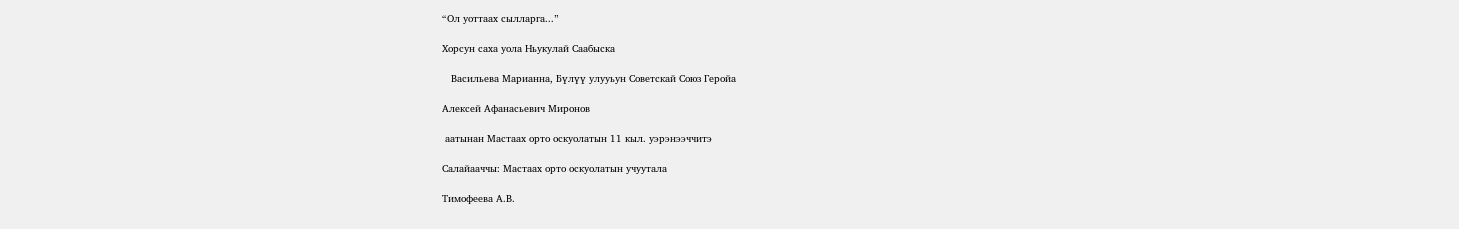“Ол уоттаах сылларга...”

Хорсун саха уола Ньукулай Саабыска

   Васильева Марианна, Бүлүү улууьун Советскай Союз Геройа

Алексей Афанасьевич Миронов

 аатынан Мастаах орто оскуолатын 11 кыл. уэрэнээччитэ

Салайааччы: Мастаах орто оскуолатын учуутала

Тимофеева А.В.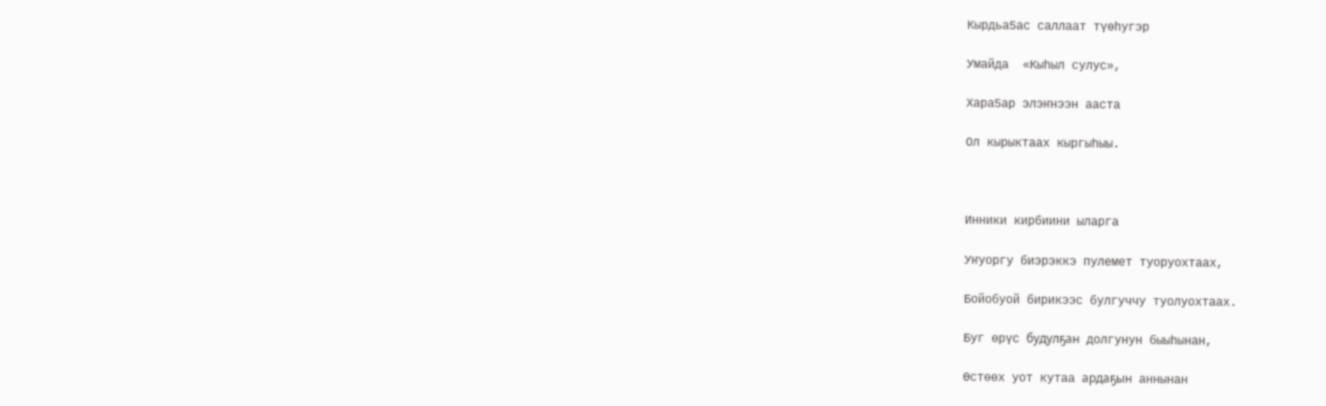Кырдьа5ас саллаат түөһугэр

Умайда  «Кыһыл сулус»,

Хара5ар элэҥнээн ааста

Ол кырыктаах кыргыһыы.



Инники кирбиини ыларга

Уҥуоргу биэрэккэ пулемет туоруохтаах,

Бойобуой бирикээс булгуччу туолуохтаах.

Буг өрүс будулҕан долгунун быыһынан,

Өстөөх уот кутаа ардаҕын аннынан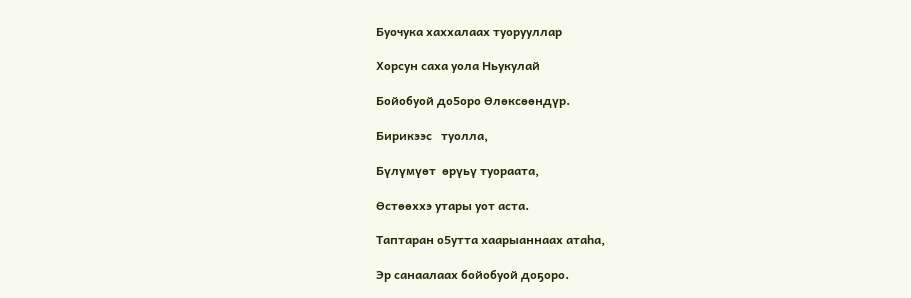Буочука хаххалаах туорууллар

Хорсун саха уола Ньукулай

Бойобуой до5оро Өлөксөөндүр.

Бирикээс   туолла,

Бүлүмүөт  өрүьү туораата,

Өстөөххэ утары уот аста.

Таптаран о5утта хаарыаннаах атаһа,

Эр санаалаах бойобуой доҕоро.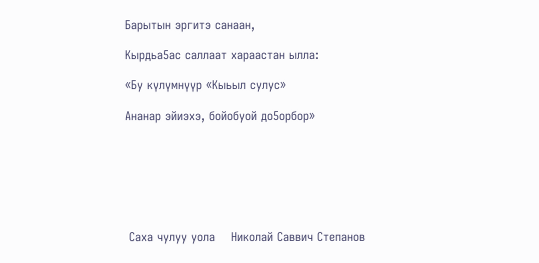Барытын эргитэ санаан,

Кырдьа5ас саллаат хараастан ылла:

«Бу күлүмнүүр «Кыьыл сулус»

Ананар эйиэхэ, бойобуой до5орбор»







 Саха чулуу уола    Николай Саввич Степанов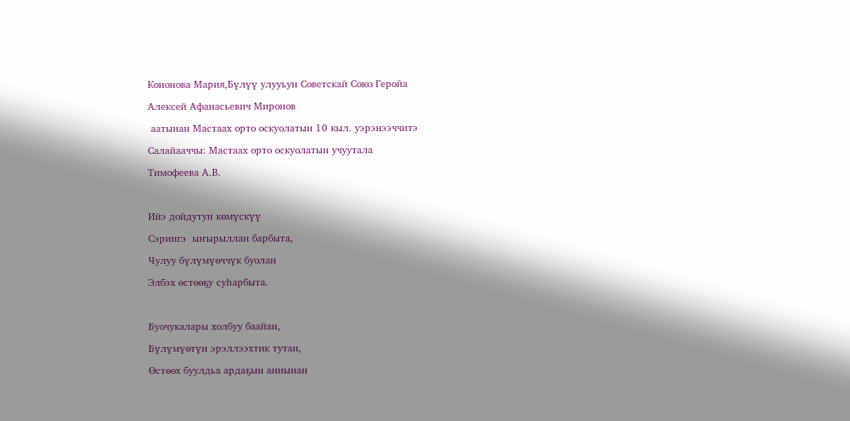Кононова Мария,Бүлүү улууьун Советскай Союз Геройа

Алексей Афанасьевич Миронов

 аатынан Мастаах орто оскуолатын 10 кыл. уэрэнээччитэ

Салайааччы: Мастаах орто оскуолатын учуутала

Тимофеева А.В.



Ийэ дойдутун көмүскүү

Сэриигэ  ыҥырыллан барбыта,

Чулуу бүлүмүөччүк буолан

Элбэх өстөөҕу суһарбыта.



Буочукалары холбуу баайан,

Бүлүмүөтүн эрэллээхтик тутан,

Өстөөх буулдьа ардаҕын аннынан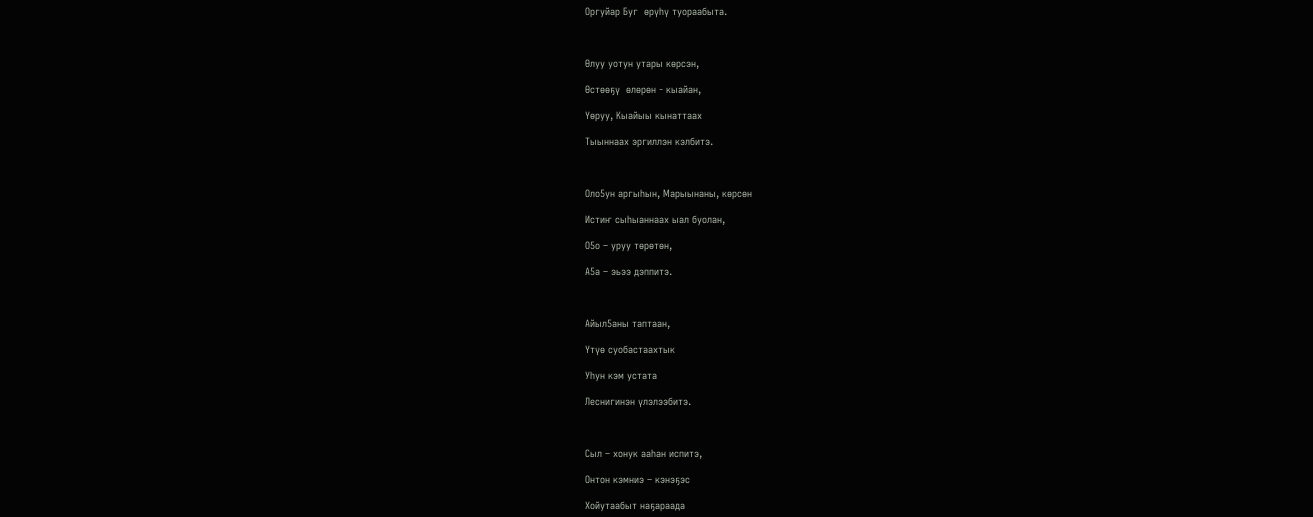Оргуйар Буг  өрүһү туораабыта.



Өлуу уотун утары көрсэн,

Өстөөҕү  өлөрөн - кыайан,

Үөруу, Кыайыы кынаттаах

Тыыннаах эргиллэн кэлбитэ.



Оло5ун аргыһын, Марыынаны, көрсөн

Истиҥ сыһыаннаах ыал буолан,

О5о – уруу төрөтөн,

А5а – эьээ дэппитэ.



Айыл5аны таптаан,

Үтүө суобастаахтык

Уһун кэм устата

Леснигинэн үлэлээбитэ.



Сыл – хонук ааһан испитэ,

Онтон кэмниэ – кэнэҕэс

Хойутаабыт наҕараада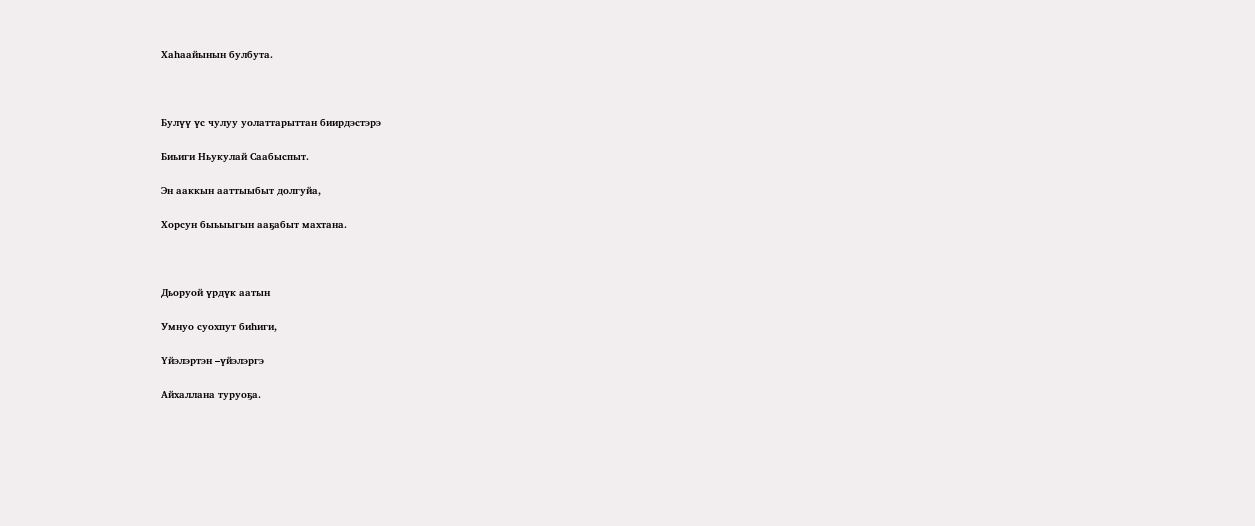Хаһаайынын булбута.



Булүү үс чулуу уолаттарыттан биирдэстэрэ

Биьиги Ньукулай Саабыспыт.

Эн ааккын ааттыыбыт долгуйа,

Хорсун быьыыгын ааҕабыт махтана.



Дьоруой үрдүк аатын

Умнуо суохпут биһиги,

Үйэлэртэн –үйэлэргэ

Айхаллана туруоҕа.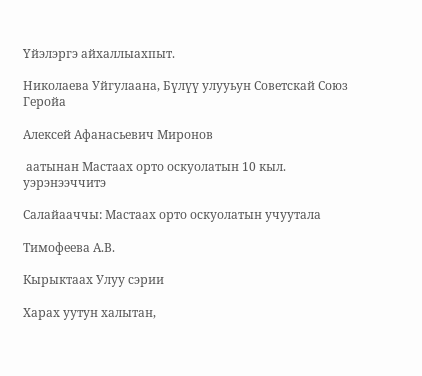Үйэлэргэ айхаллыахпыт.

Николаева Уйгулаана, Бүлүү улууьун Советскай Союз Геройа

Алексей Афанасьевич Миронов

 аатынан Мастаах орто оскуолатын 10 кыл. уэрэнээччитэ

Салайааччы: Мастаах орто оскуолатын учуутала

Тимофеева А.В.

Кырыктаах Улуу сэрии

Харах уутун халытан,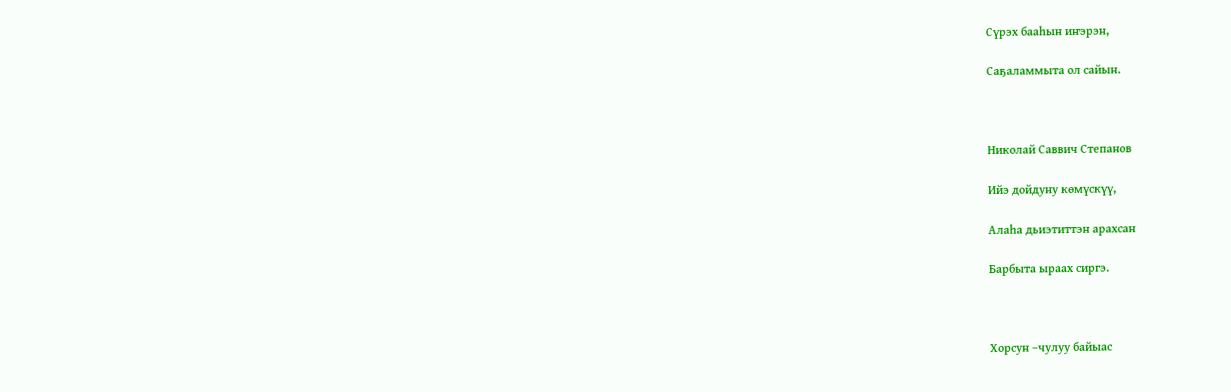Сүрэх бааһын иҥэрэн,

Саҕаламмыта ол сайын.



Николай Саввич Степанов

Ийэ дойдуну көмүскүү,

Алаһа дьиэтиттэн арахсан

Барбыта ыраах сиргэ.



Хорсун –чулуу байыас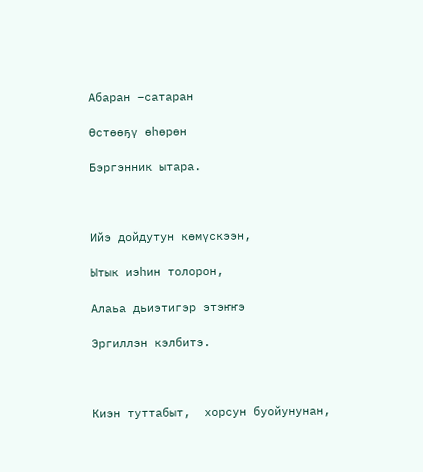Абаран –сатаран

Өстөөҕү өһөрөн

Бэргэнник ытара.



Ийэ дойдутун көмүскээн,

Ытык иэһин толорон,

Алаьа дьиэтигэр этэҥҥэ

Эргиллэн кэлбитэ.



Киэн туттабыт,  хорсун буойунунан,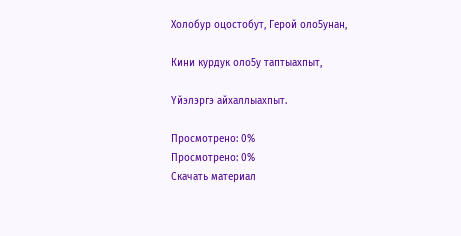Холобур оцостобут, Герой оло5унан,

Кини курдук оло5у таптыахпыт,

Үйэлэргэ айхаллыахпыт.

Просмотрено: 0%
Просмотрено: 0%
Скачать материал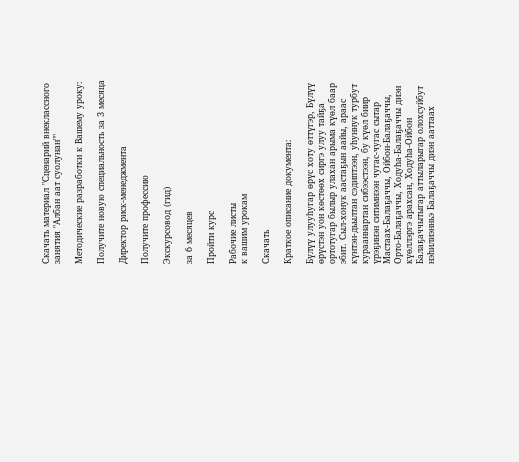Скачать материал "Сценарий внеклассного занятия "Албан аат суолунан""

Методические разработки к Вашему уроку:

Получите новую специальность за 3 месяца

Директор риск-менеджмента

Получите профессию

Экскурсовод (гид)

за 6 месяцев

Пройти курс

Рабочие листы
к вашим урокам

Скачать

Краткое описание документа:

Бүлүү улууһугар өрүс хоту өттүгэр, Бүлүү өрүстэн уон көстөөх сиргэ улуу тайҕа ортотугар былыр улахан арыма күөл баар эбит. Сыл-хонук аастаҕын аайы, араас күнтэн-дьылтан сэдиптээн, уһуннук турбут курааннартан сибээстээн, бу күөл биир үрэҕинэн ситимнээн чугас-чугас сытар Мастаах-Балаҕаччы, Ойбон-Балаҕаччы, Орто-Балаҕаччы, Ходуһа-Балаҕаччы диэн күөллэргэ арахсан, Ходуһа-Ойбон Балаҕаччытыгар аттыларыгар олохсуйбут нэһилиэнньэ Балаҕаччы диэн ааттаах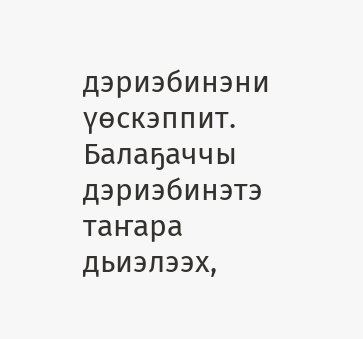дэриэбинэни үөскэппит. Балаҕаччы дэриэбинэтэ таҥара дьиэлээх,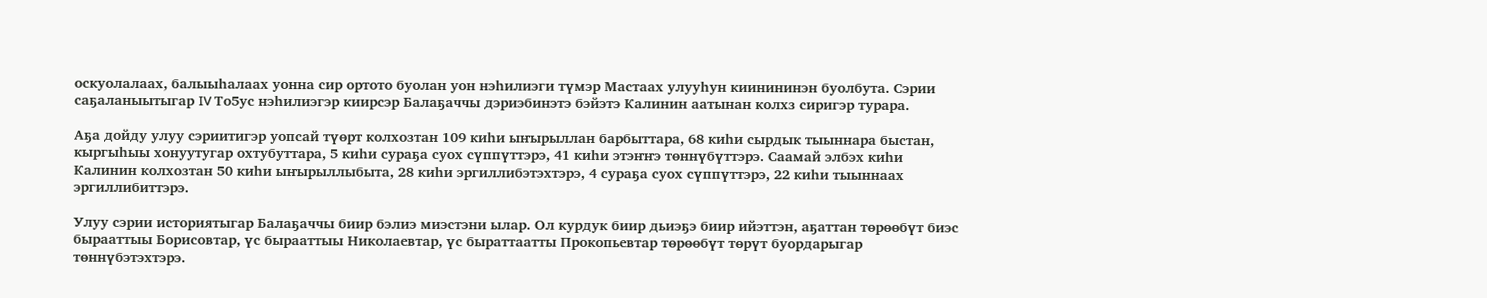оскуолалаах, балыыһалаах уонна сир ортото буолан уон нэһилиэги түмэр Мастаах улууһун киинининэн буолбута. Сэрии саҕаланыытыгар IV То5ус нэһилиэгэр киирсэр Балаҕаччы дэриэбинэтэ бэйэтэ Калинин аатынан колхз сиригэр турара.

Аҕа дойду улуу сэриитигэр уопсай түөрт колхозтан 109 киһи ыҥырыллан барбыттара, 68 киһи сырдык тыыннара быстан, кыргыһыы хонуутугар охтубуттара, 5 киһи сураҕа суох сүппүттэрэ, 41 киһи этэҥҥэ төннүбүттэрэ. Саамай элбэх киһи Калинин колхозтан 50 киһи ыҥырыллыбыта, 28 киһи эргиллибэтэхтэрэ, 4 сураҕа суох сүппүттэрэ, 22 киһи тыыннаах эргиллибиттэрэ.

Улуу сэрии историятыгар Балаҕаччы биир бэлиэ миэстэни ылар. Ол курдук биир дьиэҕэ биир ийэттэн, аҕаттан төрөөбүт биэс бырааттыы Борисовтар, үс бырааттыы Николаевтар, үс быраттаатты Прокопьевтар төрөөбүт төрүт буордарыгар төннүбэтэхтэрэ.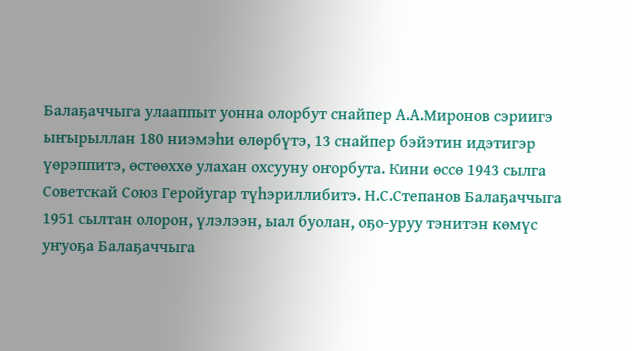Балаҕаччыга улааппыт уонна олорбут снайпер А.А.Миронов сэриигэ ыҥырыллан 180 ниэмэһи өлөрбүтэ, 13 снайпер бэйэтин идэтигэр үөрэппитэ, өстөөххө улахан охсууну оҥорбута. Кини өссө 1943 сылга Советскай Союз Геройугар түһэриллибитэ. Н.С.Степанов Балаҕаччыга 1951 сылтан олорон, үлэлээн, ыал буолан, оҕо-уруу тэнитэн көмүс уҥуоҕа Балаҕаччыга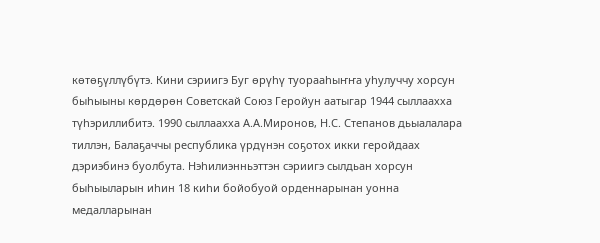көтөҕүллүбүтэ. Кини сэриигэ Буг өрүһү туорааһыҥҥа уһулуччу хорсун быһыыны көрдөрөн Советскай Союз Геройун аатыгар 1944 сыллаахха түһэриллибитэ. 1990 сыллаахха А.А.Миронов, Н.С. Степанов дьыалалара тиллэн, Балаҕаччы республика үрдүнэн соҕотох икки геройдаах дэриэбинэ буолбута. Нэһилиэнньэттэн сэриигэ сылдьан хорсун быһыыларын иһин 18 киһи бойобуой орденнарынан уонна медалларынан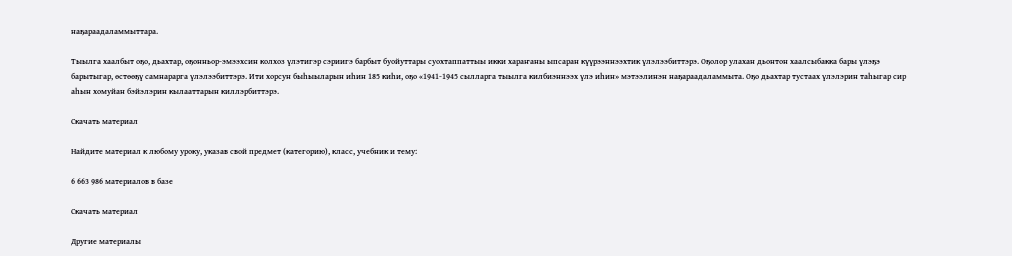наҕараадаламмыттара.

Тыылга хаалбыт оҕо, дьахтар, оҕонньор-эмээхсин колхоз үлэтигэр сэриигэ барбыт буойуттары суохтаппаттыы икки хараҥаны ыпсаран күүрээннээхтик үлэлээбиттэрэ. Оҕолор улахан дьонтон хаалсыбакка бары үлэҕэ барытыгар, өстөөҕү самнарарга үлэлээбиттэрэ. Ити хорсун быһыыларын иһин 185 киһи, оҕо «1941-1945 сылларга тыылга килбиэннээх үлэ иһин» мэтээлинэн наҕараадаламмыта. Оҕо дьахтар тустаах үлэлэрин таһыгар сир аһын хомуйан бэйэлэрин кылааттарын киллэрбиттэрэ.

Скачать материал

Найдите материал к любому уроку, указав свой предмет (категорию), класс, учебник и тему:

6 663 986 материалов в базе

Скачать материал

Другие материалы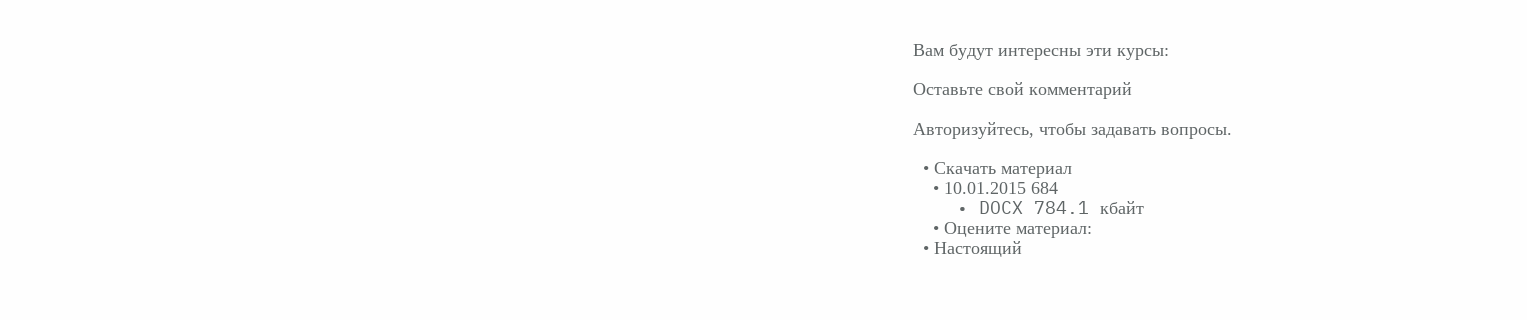Вам будут интересны эти курсы:

Оставьте свой комментарий

Авторизуйтесь, чтобы задавать вопросы.

  • Скачать материал
    • 10.01.2015 684
    • DOCX 784.1 кбайт
    • Оцените материал:
  • Настоящий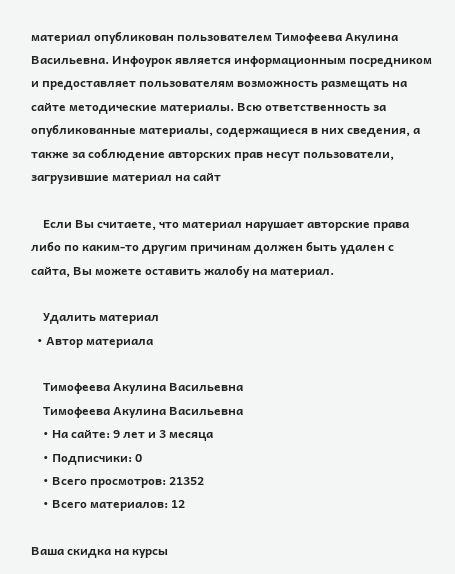материал опубликован пользователем Тимофеева Акулина Васильевна. Инфоурок является информационным посредником и предоставляет пользователям возможность размещать на сайте методические материалы. Всю ответственность за опубликованные материалы, содержащиеся в них сведения, а также за соблюдение авторских прав несут пользователи, загрузившие материал на сайт

    Если Вы считаете, что материал нарушает авторские права либо по каким-то другим причинам должен быть удален с сайта, Вы можете оставить жалобу на материал.

    Удалить материал
  • Автор материала

    Тимофеева Акулина Васильевна
    Тимофеева Акулина Васильевна
    • На сайте: 9 лет и 3 месяца
    • Подписчики: 0
    • Всего просмотров: 21352
    • Всего материалов: 12

Ваша скидка на курсы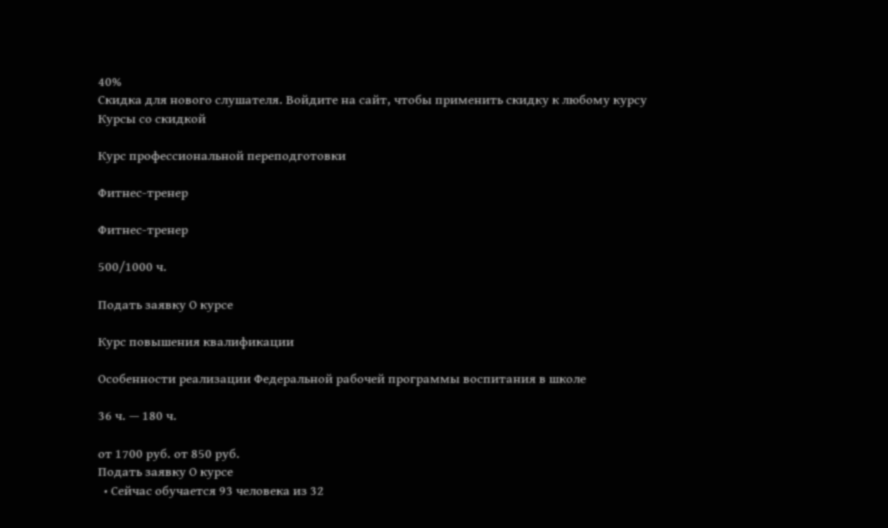40%
Скидка для нового слушателя. Войдите на сайт, чтобы применить скидку к любому курсу
Курсы со скидкой

Курс профессиональной переподготовки

Фитнес-тренер

Фитнес-тренер

500/1000 ч.

Подать заявку О курсе

Курс повышения квалификации

Особенности реализации Федеральной рабочей программы воспитания в школе

36 ч. — 180 ч.

от 1700 руб. от 850 руб.
Подать заявку О курсе
  • Сейчас обучается 93 человека из 32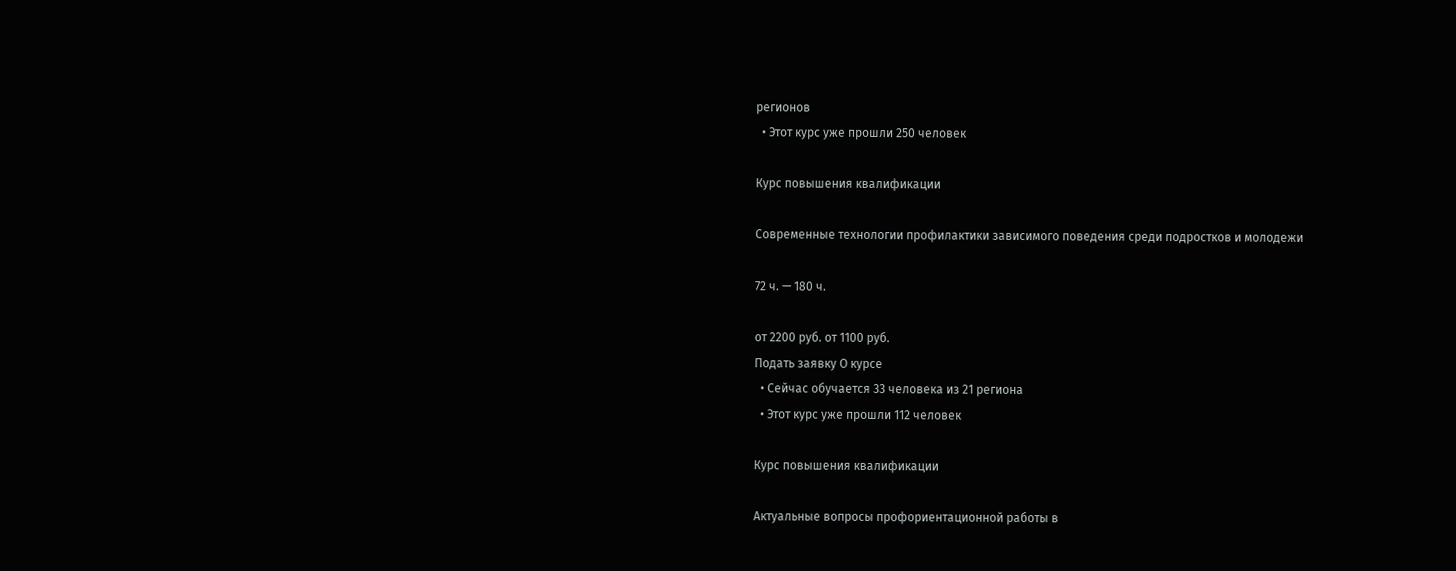регионов
  • Этот курс уже прошли 250 человек

Курс повышения квалификации

Современные технологии профилактики зависимого поведения среди подростков и молодежи

72 ч. — 180 ч.

от 2200 руб. от 1100 руб.
Подать заявку О курсе
  • Сейчас обучается 33 человека из 21 региона
  • Этот курс уже прошли 112 человек

Курс повышения квалификации

Актуальные вопросы профориентационной работы в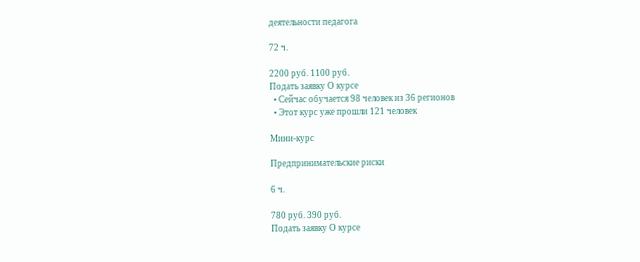деятельности педагога

72 ч.

2200 руб. 1100 руб.
Подать заявку О курсе
  • Сейчас обучается 98 человек из 36 регионов
  • Этот курс уже прошли 121 человек

Мини-курс

Предпринимательские риски

6 ч.

780 руб. 390 руб.
Подать заявку О курсе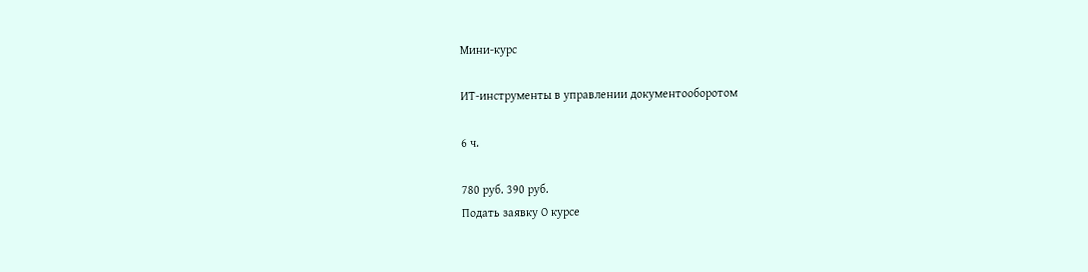Мини-курс

ИТ-инструменты в управлении документооборотом

6 ч.

780 руб. 390 руб.
Подать заявку О курсе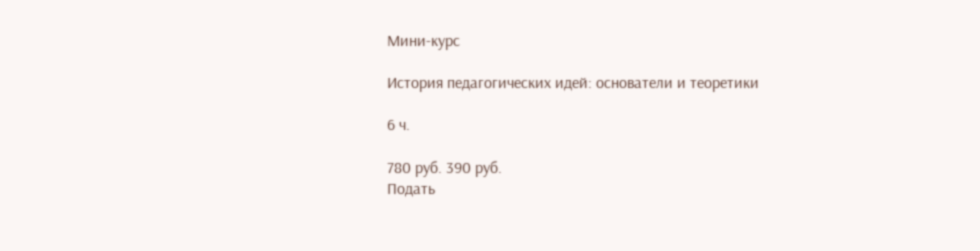Мини-курс

История педагогических идей: основатели и теоретики

6 ч.

780 руб. 390 руб.
Подать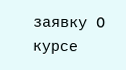заявку О курсе